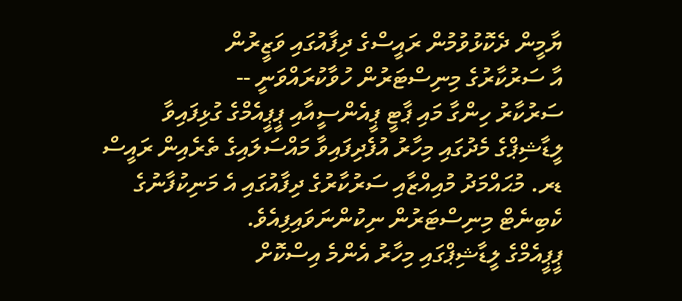ޔާމީން ދެކޮޅުވުމުން ރައީސްގެ ދިފާއުގައި ވަޒީރުން
އާ ސަރުކާރުގެ މިނިސްޓަރުން ހުވާކުރައްވަނީ --
ސަރުކާރު ހިންގާ މައި ޕާޓީ ޕީއެންސީއާއި ޕީޕީއެމްގެ ގުޅިފައިވާ ލީޑާޝިޕްގެ މެދުގައި މިހާރު އުފެދިފައިވާ މައްސަލައިގެ ތެރެއިން ރައީސް ޑރ. މުޙައްމަދު މުއިއްޒާއި ސަރުކާރުގެ ދިފާއުގައި އެ މަނިކުފާނުގެ ކެބިނެޓް މިނިސްޓަރުން ނިކުންނަވައިފިއެވެ.
ޕީޕީއެމްގެ ލީޑާޝިޕްގައި މިހާރު އެންމެ އިސްކޮށް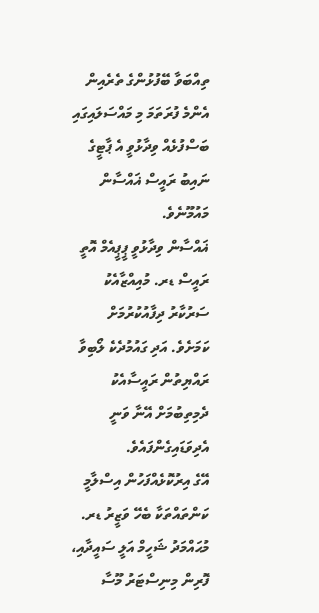ތިއްބަވާ ބޭފުޅުންގެ ތެރެއިން އެންމެ ފުރަތަމަ މި މައްސަލައިގައި ބަސްފުޅެއް ވިދާޅުވީ އެ ޕާޓީގެ ނައިބު ރައީސް ޣައްސާން މައުމޫނެވެ.
ޣައްސާން ވިދާޅުވީ ޕީޕީއެމް އޮތީ ރައީސް ޑރ. މުއިއްޒާއެކު ސަރުކާރު ދިފާއުކުރުމަށް ކަމަށެވެ. އަދި ގައުމުދެކެ ލޯބިވާ ރައްޔިތުން ރައީސާއެކު ދެމިތިބުމަށް އޭނާ ވަނީ އެދިވަޑައިގެންފައެވެ.
އޭގެ އިރުކޮޅެއްފަހުން އިސްލާމީ ކަންތައްތަކާ ބެހޭ ވަޒީރު ޑރ. މުޙައްމަދު ޝަހީމް އަލީ ސައީދާއި، ފޮރިން މިނިސްޓަރު މޫސާ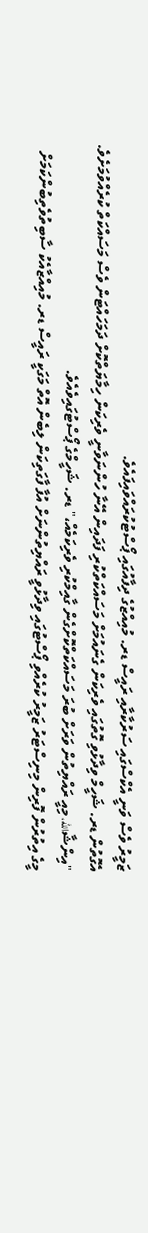ޒަމީރު ވެސް ވަނީ އެކްސްގައި ސަރުކާރާއި ރައީސް ޑރ. މުއިއްޒުގެ ދިފާއުގައި ޕޯސްޓުކުރައްވައިފައެވެ.
އެގޮތުން ޑރ. ޝަހީމް ވިދާޅުވި ގޮތުގައި ވެރިކަން ގެނައުމަށް މަސައްކަތްކުރި ފަދައިން އޭނާ ހުންނަވާނީ ވެރިކަން ހިމާޔަތްކޮށް ދަމަހައްޓަން ވެސް މަސައްކަތް ކުރެއްވުމަށެވެ.
"އިންޝާالله، މިއީ ރައްޔިތުން ވަރަށް ބުރަ މަސައްކަތްކޮށްގެން ގާއިމްކުރި ވެރިކަމެއް،" ޑރ. ޝަހީމްގެ ޕޯސްޓުގައިވެއެވެ.
މީގެ އިތުރުން ފޮރިން މިނިސްޓަރު ޒަމީރު ކުރެއްވި ޕޯސްޓުގައި ވިދާޅުވީ ރައްޔިތުންނަށް އުފާ ފާގަތިކަން ލިބެން އޮތް މަގަކީ ރައީސް ޑރ. މުއިއްޒާއެކު ސާބިތުވެތިބުންކަމަށް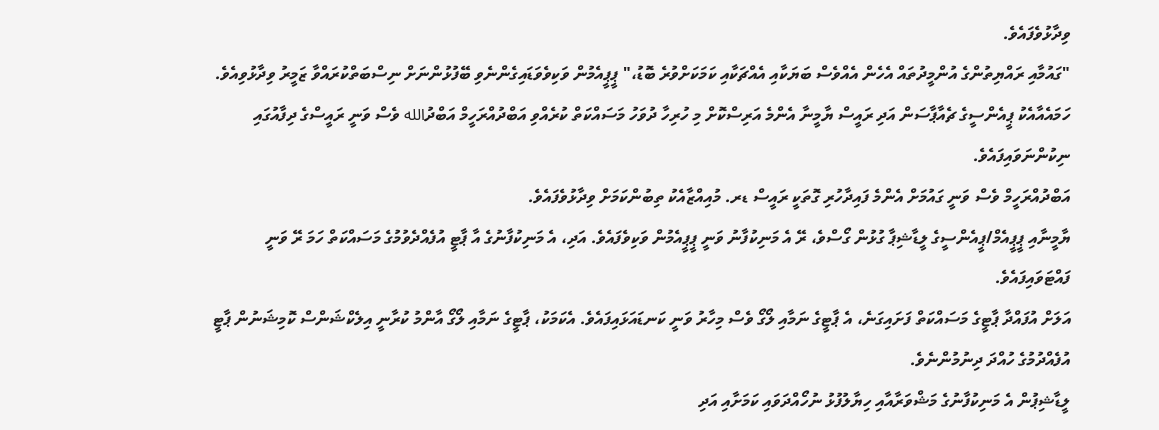ވިދާޅުވެފައެވެ.
"ގައުމާއި ރައްޔިތުންގެ އުންމީދުތައް އެހެން އެއްވެސް ބަޔަކާއި އެއްޗަކާއި ކަމަކަށްވުރެ ބޮޑު،" ޕީޕީއެމުން ވަކިވެވަޑައިގެންނެވި ބޭފުޅުންނަށް ނިސްބަތްކުރައްވާ ޒަމީރު ވިދާޅުވިއެވެ.
ހަމައެއާއެކު ޕީއެންސީގެ ޗެއާޕާސަން އަދި ރައީސް ޔާމީނާ އެންމެ އަރިސްކޮށް މި ހުރިހާ ދުވަހު މަސައްކަތް ކުރެއްވި އަބްދުއްރަހީމް އަބްދުالله ވެސް ވަނީ ރައީސްގެ ދިފާއުގައި ނިކުންނަވައިފައެވެ.
އަބްދުއްރަހީމް ވެސް ވަނީ ގައުމަށް އެންމެ ފައިދާހުރި ގޮތަކީ ރައީސް ޑރ. މުއިއްޒާއެކު ތިބުންކަމަށް ވިދާޅުވެފައެވެ.
ޔާމީނާއި ޕީޕީއެމް/ޕީއެންސީގެ ލީޑާޝިޕާ ގުޅުން ގޯސްވެ، ރޭ އެ މަނިކުފާނު ވަނީ ޕީޕީއެމުން ވަކިވެފައެވެ. އަދި، އެ މަނިކުފާނުގެ އާ ޕާޓީ އުފެއްދެވުމުގެ މަސައްކަތް ހަމަ ރޭ ވަނީ ފައްޓަވައިފައެވެ.
އަލަށް އުފައްދާ ޕާޓީގެ މަސައްކަތް ފަށައިގަނެ، އެ ޕާޓީގެ ނަމާއި ލޯގޯ ވެސް މިހާރު ވަނީ ކަނޑައަޅައިފައެވެ. އެކަމަކު، ޕާޓީގެ ނަމާއި ލޯގޯ އާންމު ކުރާނީ އިލެކްޝަންސް ކޮމިޝަނުން ޕާޓީ އުފެއްދުމުގެ ހުއްދަ ދިނުމުންނެވެ.
ލީޑާޝިޕުން އެ މަނިކުފާނުގެ މަޝްވަރާއާއި ހިޔާލުފުޅު ނުހޯއްދަވައި ކަމަށާއި އަދި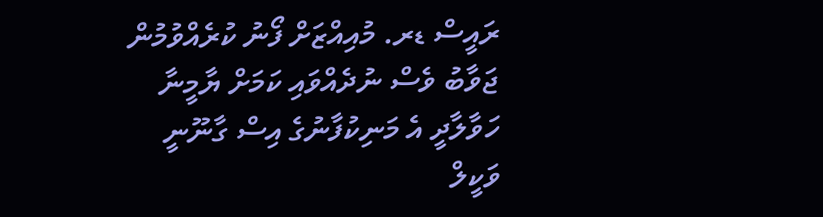ރައީސް ޑރ. މުއިއްޒަށް ފޯނު ކުރެއްވުމުން ޖަވާބު ވެސް ނުދެއްވައި ކަމަށް ޔާމީނާ ހަވާލާދީ އެ މަނިކުފާނުގެ އިސް ގާނޫނީ ވަކީލް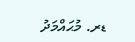ޑރ. މުޙައްމަދު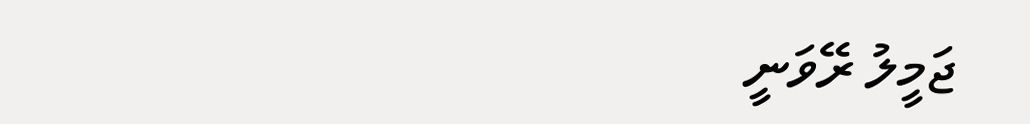ޖަމީލު ރޭވަނީ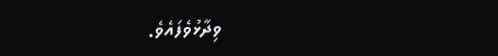ވިދާޅުވެފައެވެ.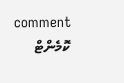comment ކޮމެންޓް